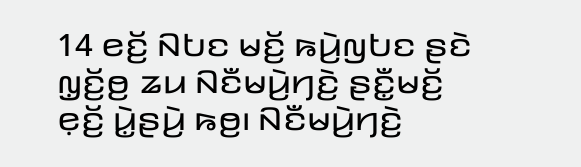14 ꤕꤢꤩ꤬ ꤡꤝꤢ ꤗꤢꤩ꤬ ꤒꤣꤧ꤬ꤜꤝꤢ ꤔꤢꤧ ꤜ꤫ꤢꤩ꤬ꤥ꤬ ꤘꤣ ꤡꤢꤪꤗꤣꤧ꤬ꤚꤢꤧ꤬ ꤔꤢꤪ꤭ꤗꤢꤩ꤬ ꤕ꤫ꤢꤩ꤬ ꤣꤧ꤭ꤔꤣꤧ꤬ ꤒꤥ꤬꤯ ꤡꤢꤪꤗꤣꤧ꤬ꤚꤢꤧ꤬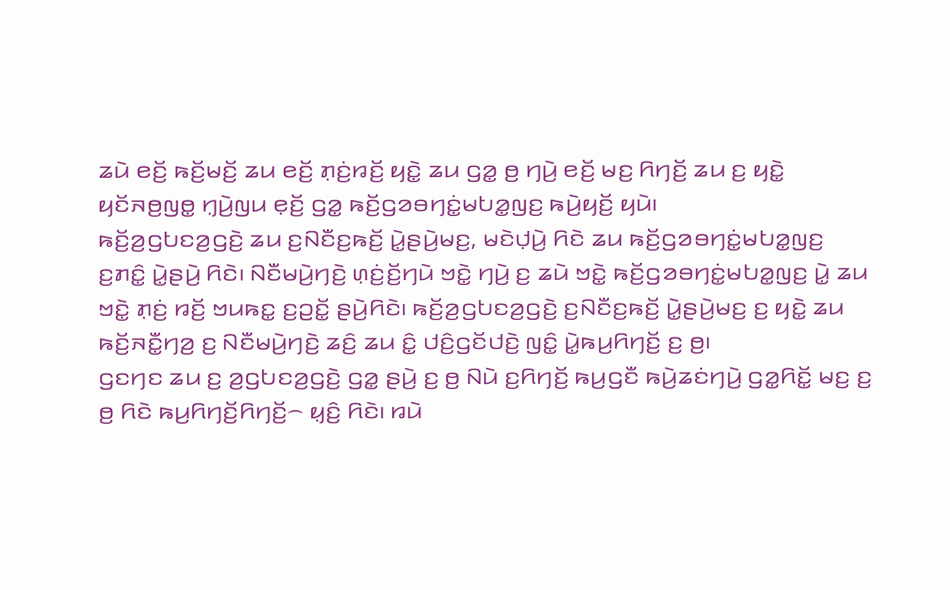ꤘꤣꤧ ꤕꤢꤩ꤬ ꤒꤢꤩ꤬ꤗꤢꤩ꤬ ꤘꤣ ꤕꤢꤩ꤬ ꤊ꤫ꤢꤦ꤬ꤙꤢꤩ꤬ ꤟꤢꤧ꤭ ꤘꤣ ꤞꤤ꤭ ꤥ꤬ ꤚꤣꤧ꤬ ꤕꤢꤩ꤬ ꤗꤢ꤬ ꤖꤚꤢꤩ꤬ ꤘꤣ ꤢ꤬ ꤟꤢꤧ꤭ ꤟꤢꤩꤏꤥ꤬ꤜꤥ꤭ ꤚ꤫ꤣꤧ꤬ꤜꤣ ꤕ꤫ꤢꤩ꤬ ꤞꤤ꤭ ꤒꤢꤩ꤬ꤞꤤꤋꤚꤢꤦ꤭ꤗꤝꤤ꤭ꤜꤢ꤬ ꤒꤣꤧ꤬ꤟꤢꤩ꤬ ꤟꤣꤧ꤯
ꤒꤢꤩ꤬ꤤ꤬ꤞꤝꤢꤤ꤬ꤞꤢꤧ꤬ ꤘꤣ ꤢ꤬ꤡꤢꤪꤢ꤬ꤒꤢꤩ꤬ ꤣꤧ꤭ꤔꤣꤧ꤬ꤗꤢ꤬, ꤗꤢꤧꤓ꤫ꤣꤧ꤬ ꤖꤢꤧ ꤘꤣ ꤒꤢꤩ꤬ꤞꤤꤋꤚꤢꤦ꤭ꤗꤝꤤ꤭ꤜꤢ꤬ ꤢ꤬ꤊꤢꤨ꤭ ꤣꤧ꤭ꤔꤣꤧ꤬ ꤖꤢꤧ꤯ ꤡꤢꤪꤗꤣꤧ꤬ꤚꤢꤧ꤬ ꤛ꤫ꤢꤦ꤬ꤢꤩ꤬ꤚꤣꤧ ꤠꤢꤧ꤭ ꤚꤣꤧ꤬ ꤢ꤬ ꤘꤣꤧ ꤠꤢꤧ꤭ ꤒꤢꤩ꤬ꤞꤤꤋꤚꤢꤦ꤭ꤗꤝꤤ꤭ꤜꤢ꤬ ꤣꤧ꤭ ꤘꤣ ꤠꤢꤧ꤭ ꤊ꤫ꤢꤦ꤬ ꤙꤢꤩ꤬ ꤠꤣꤒꤢ꤭ ꤢ꤬ꤑꤢꤩ꤭ ꤔꤣꤧ꤬ꤖꤢꤧ꤯ ꤒꤢꤩ꤬ꤤ꤬ꤞꤝꤢꤤ꤬ꤞꤢꤧ꤬ ꤢ꤬ꤡꤢꤪꤢ꤬ꤒꤢꤩ꤬ ꤣꤧ꤭ꤔꤣꤧ꤬ꤗꤢ꤬ ꤢ꤬ ꤟꤢꤧ꤭ ꤘꤣ ꤒꤢꤩ꤬ꤏꤢꤪ꤭ꤚꤤ꤬ ꤢ꤬ ꤡꤢꤪꤗꤣꤧ꤬ꤚꤢꤧ꤬ ꤘꤢꤨ꤬ ꤘꤣ ꤢꤨ꤭ ꤓꤢꤨ꤬ꤞꤢꤩꤓꤢꤧ꤬ ꤜꤢꤨ꤭ ꤣꤧ꤭ꤒꤣ꤬ꤖꤚꤢꤩ꤬ ꤢ꤬ ꤥ꤬꤯
ꤞꤢꤚꤢ ꤘꤣ ꤢ꤬ ꤤ꤬ꤞꤝꤢꤤ꤬ꤞꤢꤧ꤬ ꤞꤤ꤭ ꤔꤣꤧ꤬ ꤢ꤬ ꤥ꤬ ꤡꤣꤧ ꤢ꤬ꤖꤚꤢꤩ꤬ ꤒꤣ꤬ꤞꤢꤪ ꤒꤣꤧ꤬ꤘꤢꤦꤚꤣꤧ꤬ ꤞꤤ꤭ꤖꤢꤩ꤭ ꤗꤢ꤬ ꤢ꤬ ꤥ꤬ ꤖꤢꤧ ꤒꤣ꤬ꤖꤚꤢꤩ꤬ꤖꤚꤢꤩ꤬꤮ ꤟ꤫ꤢꤨ꤬ ꤖꤢꤧ꤯ ꤙꤣꤧ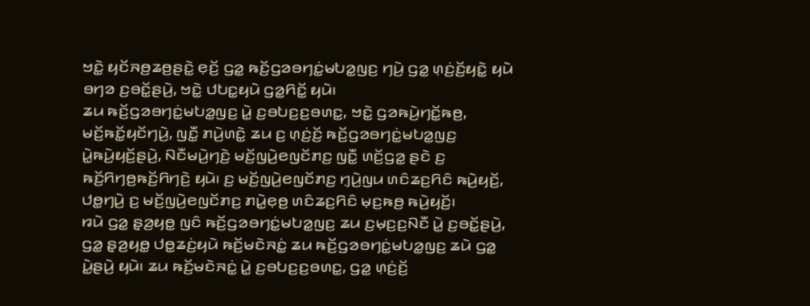ꤠꤢꤧ꤭ ꤟꤢꤩꤏꤥ꤬ꤘꤥ꤬ꤔꤢꤧ꤭ ꤕ꤫ꤢꤩ꤬ ꤞꤤ꤭ ꤒꤢꤩ꤬ꤞꤤꤋꤚꤢꤦ꤭ꤗꤝꤤ꤭ꤜꤢ꤬ ꤚꤣꤧ꤬ ꤞꤤ꤭ ꤛ꤫ꤢꤦ꤬ꤢꤩ꤬ꤟꤢꤧ꤭ ꤟꤣꤧ ꤋꤚꤤ ꤢ꤬ꤋꤢꤩ꤭ꤔꤣꤧ꤬, ꤠꤢꤧ꤭ ꤓꤝꤢ꤭ꤟꤣꤧ ꤞꤤ꤭ꤖꤢꤩ꤭ ꤟꤣꤧ꤯
ꤘꤣ ꤒꤢꤩ꤬ꤞꤤꤋꤚꤢꤦ꤭ꤗꤝꤤ꤭ꤜꤢ꤬ ꤣꤧ꤭ ꤢ꤬ꤋꤝꤢ꤬ꤢ꤬ꤋꤛꤢ꤭, ꤠꤢꤧ꤭ ꤞꤤꤒꤣꤧ꤬ꤚꤢꤩ꤭ꤒꤥ꤬, ꤗꤢꤩ꤬ꤒꤢꤩ꤭ꤟꤢꤩꤚꤣꤧ꤬, ꤜꤢꤪ꤭ ꤊꤣꤧ꤬ꤛꤢꤧ꤭ ꤘꤣ ꤢ꤬ ꤛ꤫ꤢꤦ꤬ꤢꤩ꤬ ꤒꤢꤩ꤬ꤞꤤꤋꤚꤢꤦ꤭ꤗꤝꤤ꤭ꤜꤢ꤬ ꤣꤧ꤭ꤒꤣꤧ꤬ꤟꤢꤩ꤬ꤔꤣꤧ꤬, ꤡꤢꤪꤗꤣꤧ꤬ꤚꤢꤧ꤬ ꤗꤢꤩ꤬ꤜꤣꤧ꤬ꤕꤜꤢꤩꤊꤢ꤬ ꤜꤢꤪ꤭ ꤛꤢꤩ꤬ꤞꤤ꤭ ꤔꤢꤧ ꤢ꤬ ꤒꤢꤩ꤬ꤖꤚꤥ꤬ꤒꤢꤩ꤬ꤖꤚꤢꤧ꤬ ꤟꤣꤧ꤯ ꤢ꤬ ꤗꤢꤩ꤬ꤜꤣꤧ꤬ꤕꤜꤢꤩꤊꤢ꤬ ꤚ꤫ꤣꤧ꤬ꤜꤣ ꤛꤢꤨꤘꤢ꤬ꤖꤢꤨ ꤒꤣꤧ꤬ꤟꤢꤩ꤬, ꤓꤥ꤭ꤚꤣꤧ꤬ ꤢ꤬ ꤗꤢꤩ꤬ꤜꤣꤧ꤬ꤕꤜꤢꤩꤊꤢ꤬ ꤊꤣꤧ꤭ꤕ꤫ꤥ꤬ ꤛꤢꤨꤘꤢ꤬ꤖꤢꤨ ꤗ꤫ꤢ꤬ꤒꤥ꤬ ꤒꤣꤧ꤬ꤟꤢꤩ꤬꤯
ꤙꤣꤧ ꤞꤤ꤭ ꤔ꤫ꤤ꤬ꤟꤥ꤭ ꤜꤢꤨ ꤒꤢꤩ꤬ꤞꤤꤋꤚꤢꤦ꤭ꤗꤝꤤ꤭ꤜꤢ꤬ ꤘꤣ ꤢ꤬ꤗ꤫ꤢ꤬ꤢ꤬ꤡꤢꤪ ꤣꤧ꤭ ꤢ꤬ꤋꤢꤩ꤭ꤔꤣꤧ꤬, ꤞꤤ꤭ ꤔ꤫ꤤ꤬ꤟꤥ꤭ ꤓꤥ꤭ꤘꤢꤦ꤬ꤟꤣꤧ ꤒꤢꤩ꤬ꤗꤢꤧꤏꤢꤦ꤭ ꤘꤣ ꤒꤢꤩ꤬ꤞꤤꤋꤚꤢꤦ꤭ꤗꤝꤤ꤭ꤜꤢ꤬ ꤘꤣꤧ ꤞꤤ꤭ ꤣꤧ꤭ꤔꤣꤧ꤬ ꤟꤣꤧ꤯ ꤘꤣ ꤒꤢꤩ꤬ꤗꤢꤧꤏꤢꤦ꤭ ꤣꤧ꤭ ꤢ꤬ꤋꤝꤢ꤬ꤢ꤬ꤋꤛꤢ꤭, ꤞꤤ꤭ ꤛ꤫ꤢꤦ꤬ꤢꤩ꤬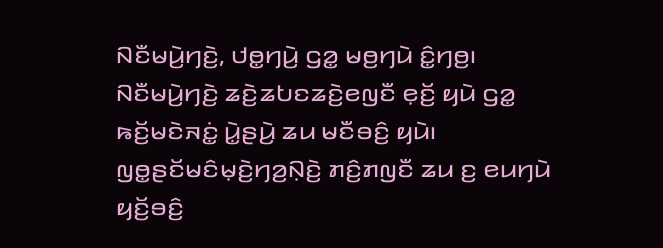ꤡꤢꤪꤗꤣꤧ꤬ꤚꤢꤧ꤬, ꤓꤥ꤭ꤚꤣꤧ꤬ ꤞꤤ꤭ ꤗꤥ꤬ꤚꤣꤧ ꤢꤨ꤭ꤚꤥ꤬꤯ ꤡꤢꤪꤗꤣꤧ꤬ꤚꤢꤧ꤬ ꤘꤢꤧ꤬ꤘꤝꤢꤘꤢꤧ꤬ꤕꤜꤢꤪ ꤕ꤫ꤢꤩ꤬ ꤟꤣꤧ ꤞꤤ꤭ ꤒꤢꤩ꤬ꤗꤢꤧꤏꤢꤦ꤭ ꤣꤧ꤭ꤔꤣꤧ꤬ ꤘꤣ ꤗꤢꤪꤋꤢꤨ꤬ ꤟꤣꤧ꤯
ꤜꤥ꤭ꤔꤢꤩꤗꤢꤨꤗ꤫ꤢꤧ꤬ꤚꤤ꤬ꤡ꤫ꤢꤧ꤬ ꤊꤢꤨ꤬ꤊꤜꤢꤪ ꤘꤣ ꤢ꤬ ꤕꤣꤚꤣꤧ ꤟꤢꤩ꤬ꤋꤢꤨ꤬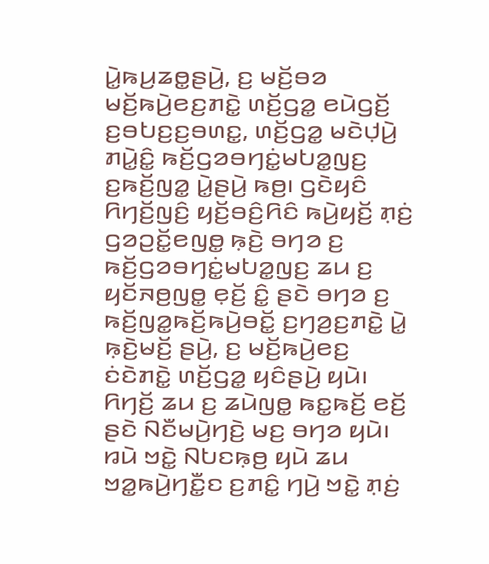ꤣꤧ꤭ꤒꤣ꤬ꤘꤥ꤭ꤔꤣꤧ꤬, ꤢ꤬ ꤗꤢꤩ꤬ꤋꤤ ꤗꤢꤩ꤬ꤒꤣꤧ꤬ꤕꤢ꤬ꤊꤢꤧ꤭ ꤛꤢꤩ꤬ꤞꤤ꤭ ꤕꤣꤧꤞꤢꤩ꤬ ꤢ꤬ꤋꤝꤢ꤬ꤢ꤬ꤋꤛꤢ꤭, ꤛꤢꤩ꤬ꤞꤤ꤭ ꤗꤢꤧꤓ꤫ꤣꤧ꤬ ꤊꤣꤧ꤭ꤢꤨ꤭ ꤒꤢꤩ꤬ꤞꤤꤋꤚꤢꤦ꤭ꤗꤝꤤ꤭ꤜꤢ꤬ ꤢ꤬ꤒꤢꤩ꤬ꤜꤤ꤭ ꤣꤧ꤭ꤔꤣꤧ꤬ ꤒꤥ꤬꤯ ꤞꤢꤧꤟꤢꤨ ꤖꤚꤢꤩ꤬ꤜꤢꤨ꤬ ꤟꤢꤩ꤬ꤋꤢꤨ꤬ꤖꤢꤨ ꤒꤣꤧ꤬ꤟꤢꤩ꤬ ꤊ꤫ꤢꤦ꤬ ꤞꤤꤑꤢꤩ꤭ꤕꤜꤥ꤭ ꤒ꤫ꤢꤧ꤬ ꤋꤚꤤ ꤢ꤬ ꤒꤢꤩ꤬ꤞꤤꤋꤚꤢꤦ꤭ꤗꤝꤤ꤭ꤜꤢ꤬ ꤘꤣ ꤢ꤬ ꤟꤢꤩꤏꤥ꤬ꤜꤥ꤭ ꤕ꤫ꤢꤩ꤬ ꤢꤨ꤭ ꤔꤢꤧ ꤋꤚꤤ ꤢ꤬ ꤒꤢꤩ꤬ꤜꤤ꤭ꤒꤢꤩ꤬ꤒꤣꤧ꤬ꤋꤢꤩ꤭ ꤢ꤬ꤚꤤ꤬ꤢ꤬ꤊꤢꤧ꤭ ꤣꤧ꤭ ꤒ꤫ꤢꤧ꤬ꤗꤢꤩ꤬ ꤔꤣꤧ꤬, ꤢ꤬ ꤗꤢꤩ꤬ꤒꤣꤧ꤬ꤕꤢ꤬ ꤢꤦꤢꤧꤊꤢꤧ꤭ ꤛꤢꤩ꤬ꤞꤤ꤭ ꤟꤢꤨꤔꤣꤧ꤬ ꤟꤣꤧ꤯ ꤖꤚꤢꤩ꤬ ꤘꤣ ꤢ꤬ ꤘꤣꤧꤜꤥ꤭ ꤒꤢ꤭ꤒꤢꤩ꤬ ꤕꤢꤩ꤬ ꤔꤢꤧ ꤡꤢꤪꤗꤣꤧ꤬ꤚꤢꤧ꤬ ꤗꤢ꤬ ꤋꤚꤤ ꤟꤣꤧ꤯
ꤙꤣꤧ ꤠꤢꤧ꤭ ꤡꤝꤢꤒ꤫ꤥ꤬ ꤟꤣꤧ ꤘꤣ ꤠꤤ꤭ꤒꤣꤧ꤬ꤚꤢꤪ꤭ꤢ ꤢ꤬ꤊꤢꤨ꤭ ꤚꤣꤧ꤬ ꤠꤢꤧ꤭ ꤊ꤫ꤢꤦ꤬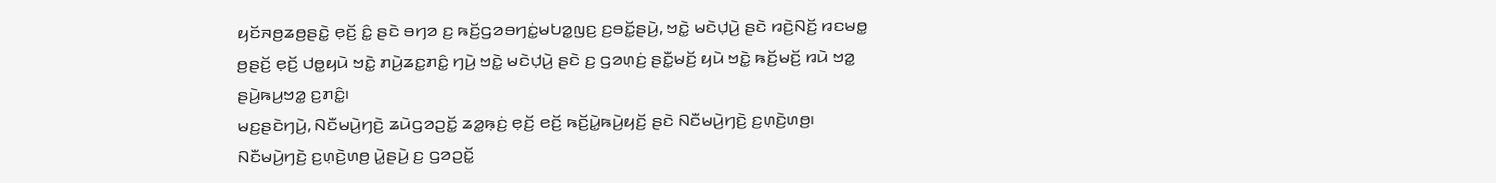ꤟꤢꤩꤏꤥ꤬ꤘꤥ꤬ꤔꤢꤧ꤭ ꤕ꤫ꤢꤩ꤬ ꤢꤨ꤭ ꤔꤢꤧ ꤋꤚꤤ ꤢ꤬ ꤒꤢꤩ꤬ꤞꤤꤋꤚꤢꤦ꤭ꤗꤝꤤ꤭ꤜꤢ꤬ ꤢ꤬ꤋꤢꤩ꤭ꤔꤣꤧ꤬, ꤠꤢꤧ꤭ ꤗꤢꤧꤓ꤫ꤣꤧ꤬ ꤔꤢꤧ ꤙꤢꤧ꤬ꤡꤢꤩ꤬ ꤙꤢꤗꤥ꤭ ꤥ꤬ꤔꤢꤩ꤬ ꤕ꤫ꤢꤩ꤬ ꤓꤥ꤭ꤟꤣꤧ ꤠꤢꤧ꤭ ꤊꤣꤧ꤬ꤘꤢ꤭ꤊꤢꤨ꤭ ꤚꤣꤧ꤬ ꤠꤢꤧ꤭ ꤗꤢꤧꤓ꤫ꤣꤧ꤬ ꤔꤢꤧ ꤢ꤬ ꤞꤤꤛ꤫ꤢꤦ꤬ ꤔꤢꤪ꤭ꤗꤢꤩ꤬ ꤟꤣꤧ ꤠꤢꤧ꤭ ꤒꤢꤩ꤬ꤗꤢꤩ꤬ ꤙꤣꤧ ꤠꤤ꤭ ꤔꤣꤧ꤬ꤒꤣ꤬ꤠꤤ꤭ ꤢ꤬ꤊꤢꤨ꤭꤯
ꤗꤢ꤬ꤔꤢꤧꤚꤣꤧ꤬, ꤡꤢꤪꤗꤣꤧ꤬ꤚꤢꤧ꤬ ꤘꤣꤧꤞꤤꤑꤢꤩ꤭ ꤘꤤ꤭ꤒ꤫ꤢꤦ꤬ ꤕ꤫ꤢꤩ꤬ ꤕꤢꤩ꤬ ꤒꤢꤩ꤬ꤣꤧ꤭ꤒꤣꤧ꤬ꤟꤢꤩ꤬ ꤔꤢꤧ ꤡꤢꤪꤗꤣꤧ꤬ꤚꤢꤧ꤬ ꤢ꤬ꤛ꤫ꤢꤧ꤬ꤛꤥ꤬꤯ ꤡꤢꤪꤗꤣꤧ꤬ꤚꤢꤧ꤬ ꤢ꤬ꤛ꤫ꤢꤧ꤬ꤛꤥ꤬ ꤣꤧ꤭ꤔꤣꤧ꤬ ꤢ꤬ ꤞꤤꤑꤢꤩ꤭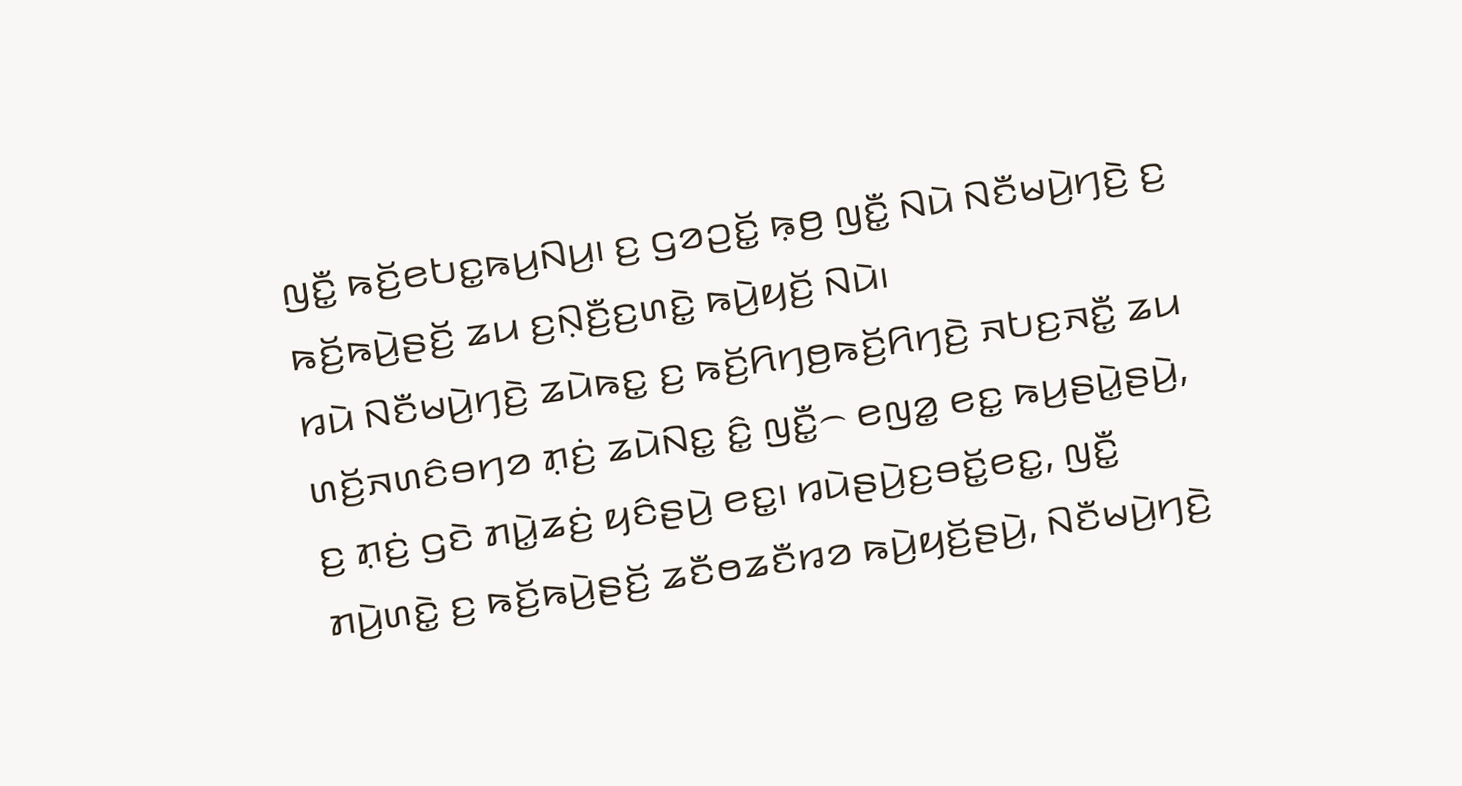ꤜꤢꤪ꤭ ꤒꤢꤩ꤬ꤕꤝꤢ꤭ꤒꤣ꤬ꤡꤣ꤬꤯ ꤢ꤬ ꤞꤤꤑꤢꤩ꤭ ꤒ꤫ꤥ꤬ ꤜꤢꤪ꤭ ꤡꤣꤧ ꤡꤢꤪꤗꤣꤧ꤬ꤚꤢꤧ꤬ ꤢ꤬ ꤒꤢꤩ꤬ꤒꤣꤧ꤬ꤔꤢꤩ꤬ ꤘꤣ ꤢ꤬ꤡ꤫ꤢꤪ꤬ꤢ꤬ꤛꤢꤧ꤭ ꤒꤣꤧ꤬ꤟꤢꤩ꤬ ꤡꤣꤧ꤯
ꤙꤣꤧ ꤡꤢꤪꤗꤣꤧ꤬ꤚꤢꤧ꤬ ꤘꤣꤧꤒꤢ꤭ ꤢ꤬ ꤒꤢꤩ꤬ꤖꤚꤥ꤬ꤒꤢꤩ꤬ꤖꤚꤢꤧ꤬ ꤏꤝꤢ꤬ꤏꤢꤪ꤭ ꤘꤣ ꤛꤢꤩ꤬ꤏꤛꤢꤨꤋꤚꤤ ꤊ꤫ꤢꤦ꤬ ꤘꤣꤧꤡꤢ꤭ ꤢꤨ꤭ ꤜꤢꤪ꤭꤮ ꤕꤜꤤ꤭ ꤕꤢ꤭ ꤒꤣ꤬ꤔꤣꤧ꤭ꤔꤣꤧ꤬, ꤢ꤬ ꤊ꤫ꤢꤦ꤬ ꤞꤢꤧ ꤊꤣꤧ꤭ꤘꤢꤦ꤬ ꤟꤢꤨꤔꤣꤧ꤬ ꤕꤢ꤭꤯ ꤙꤣꤧꤔꤣꤧ꤬ꤢ꤬ꤋꤢꤩ꤭ꤕꤢ꤭, ꤜꤢꤪ꤭ ꤊꤣꤧ꤬ꤛꤢꤧ꤭ ꤢ꤬ ꤒꤢꤩ꤬ꤒꤣꤧ꤬ꤔꤢꤩ꤬ ꤘꤢꤪꤥꤘꤢꤪꤙꤤ ꤒꤣꤧ꤬ꤟꤢꤩ꤬ꤔꤣꤧ꤬, ꤡꤢꤪꤗꤣꤧ꤬ꤚꤢꤧ꤬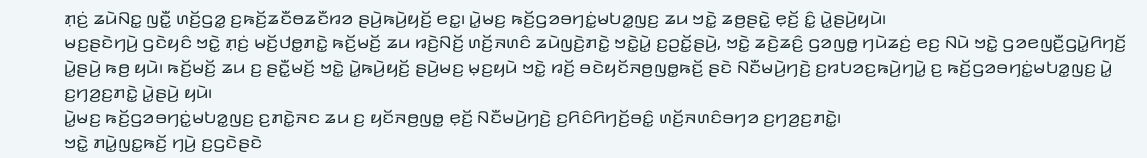ꤊ꤫ꤢꤦ꤬ ꤘꤣꤧꤡꤢ꤭ ꤜꤢꤪ꤭ ꤛꤢꤩ꤬ꤞꤤ꤭ ꤢ꤬ꤒꤢꤩ꤬ꤘꤢꤪꤥꤘꤢꤪꤙꤤ ꤔꤣꤧ꤬ꤒꤣꤧ꤬ꤟꤢꤩ꤬ ꤕꤢ꤭꤯ ꤣꤧ꤭ꤗꤢ꤬ ꤒꤢꤩ꤬ꤞꤤꤋꤚꤢꤦ꤭ꤗꤝꤤ꤭ꤜꤢ꤬ ꤘꤣ ꤠꤢꤧ꤭ ꤘꤥ꤬ꤔꤢꤧ꤭ ꤕ꤫ꤢꤩ꤬ ꤢꤨ꤭ ꤣꤧ꤭ꤔꤣꤧ꤬ꤟꤣꤧ꤯
ꤗꤢ꤬ꤔꤢꤧꤚꤣꤧ꤬ ꤞꤢꤧꤟꤢꤨ ꤠꤢꤧ꤭ ꤊ꤫ꤢꤦ꤬ ꤗꤢꤩ꤬ꤓꤥ꤭ꤊꤢꤧ꤭ ꤒꤢꤩ꤬ꤗꤢꤩ꤬ ꤘꤣ ꤙꤢꤧ꤬ꤡꤢꤩ꤬ ꤛꤢꤩ꤬ꤏꤛꤢꤨ ꤘꤣꤧꤜꤢꤧ꤬ꤊꤢꤧ꤭ ꤠꤢꤧ꤭ꤣꤧ꤭ ꤢ꤬ꤑꤢꤩ꤭ꤔꤣꤧ꤬, ꤠꤢꤧ꤭ ꤘꤢꤧ꤬ꤘꤢꤨ꤬ ꤞꤤꤜꤥ꤭ ꤚꤣꤧꤘꤢꤦ꤬ ꤕꤢ꤬ ꤡꤣꤧ ꤠꤢꤧ꤭ ꤞꤤꤕꤜꤢꤪ꤬ꤞꤣꤧ꤭ꤖꤚꤢꤩ꤬ ꤣꤧ꤭ꤔꤣꤧ꤬ ꤒꤥ꤬ ꤟꤣꤧ꤯ ꤒꤢꤩ꤬ꤗꤢꤩ꤬ ꤘꤣ ꤢ꤬ ꤔꤢꤪ꤭ꤗꤢꤩ꤬ ꤠꤢꤧ꤭ ꤣꤧ꤭ꤒꤣꤧ꤬ꤟꤢꤩ꤬ ꤔꤣꤧ꤬ꤗꤢ꤬ ꤗ꤫ꤢ꤬ꤟꤣꤧ ꤠꤢꤧ꤭ ꤙꤢꤩ꤬ ꤋꤢꤧꤟꤢꤩꤏꤥ꤬ꤜꤥ꤭ꤒꤢꤩ꤬ ꤔꤢꤧ ꤡꤢꤪꤗꤣꤧ꤬ꤚꤢꤧ꤬ ꤢ꤬ꤙꤝꤤꤢ꤬ꤒꤣꤧ꤬ꤚꤣꤧ꤭ ꤢ꤬ ꤒꤢꤩ꤬ꤞꤤꤋꤚꤢꤦ꤭ꤗꤝꤤ꤭ꤜꤢ꤬ ꤣꤧ꤭ ꤢ꤬ꤚꤤ꤬ꤢ꤬ꤊꤢꤧ꤭ ꤣꤧ꤭ꤔꤣꤧ꤬ ꤟꤣꤧ꤯
ꤣꤧ꤭ꤗꤢ꤬ ꤒꤢꤩ꤬ꤞꤤꤋꤚꤢꤦ꤭ꤗꤝꤤ꤭ꤜꤢ꤬ ꤢ꤬ꤊꤢꤧ꤭ꤏꤢ ꤘꤣ ꤢ꤬ ꤟꤢꤩꤏꤥ꤬ꤜꤥ꤭ ꤕ꤫ꤢꤩ꤬ ꤡꤢꤪꤗꤣꤧ꤬ꤚꤢꤧ꤬ ꤢ꤬ꤖꤢꤨꤖꤚꤢꤩ꤬ꤋꤢꤨ꤭ ꤛꤢꤩ꤬ꤏꤛꤢꤨꤋꤚꤤ ꤢ꤬ꤚꤤ꤬ꤢ꤬ꤊꤢꤧ꤭꤯
ꤠꤢꤧ꤭ ꤊꤣꤧ꤭ꤜꤢ꤭ꤒꤢꤩ꤬ ꤚꤣꤧ꤬ ꤢ꤬ꤞꤢꤧꤔꤢꤧ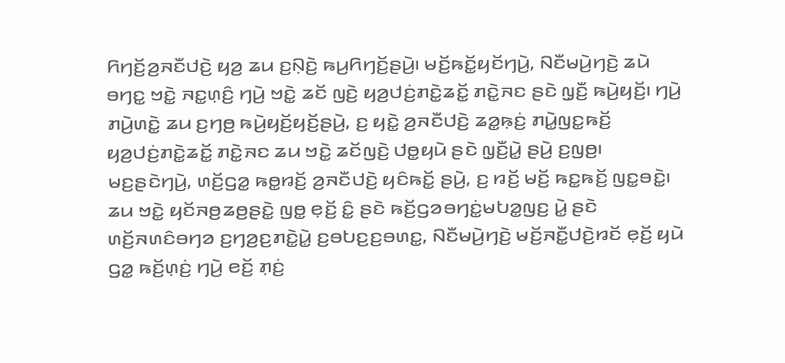ꤖꤚꤢꤩ꤬ꤤ꤬ꤏꤢꤪꤓꤢꤧ꤬ ꤟꤤ꤬ ꤘꤣ ꤢ꤬ꤡ꤫ꤢꤧ꤬ ꤒꤣ꤬ꤖꤚꤢꤩ꤬ꤔꤣꤧ꤬꤯ ꤗꤢꤩ꤬ꤒꤢꤩ꤭ꤟꤢꤩꤚꤣꤧ꤬, ꤡꤢꤪꤗꤣꤧ꤬ꤚꤢꤧ꤬ ꤘꤣꤧ ꤋꤚꤢ꤭ ꤠꤢꤧ꤭ ꤏꤢ꤭ꤛ꤫ꤢꤨ꤬ ꤚꤣꤧ꤬ ꤠꤢꤧ꤭ ꤘꤢꤩ ꤜꤢꤧ꤬ ꤟꤤ꤬ꤓꤢꤦ꤬ꤊꤢꤧ꤭ꤘꤢꤩ꤭ ꤊꤢꤧ꤭ꤏꤢ ꤔꤢꤧ ꤜ꤫ꤢꤪ꤬ ꤒꤣꤧ꤬ꤟꤢꤩ꤬꤯ ꤚꤣꤧ꤬ ꤊꤣꤧ꤬ꤛꤢꤧ꤭ ꤘꤣ ꤢ꤬ꤚꤥ꤬ ꤒꤣꤧ꤬ꤟꤢꤩ꤬ꤟꤢꤩ꤬ꤔꤣꤧ꤬, ꤢ꤬ ꤟꤢꤧ꤭ ꤤ꤬ꤏꤢꤪꤓꤢꤧ꤬ ꤘꤤ꤭ꤒ꤫ꤢꤦ꤬ ꤊꤣꤧ꤭ꤜꤢ꤭ꤒꤢꤩ꤬ ꤟꤤ꤬ꤓꤢꤦ꤬ꤊꤢꤧ꤭ꤘꤢꤩ꤭ ꤊꤢꤧ꤭ꤏꤢ ꤘꤣ ꤠꤢꤧ꤭ ꤘꤢꤩꤜꤢꤧ꤬ ꤓꤥ꤭ꤟꤣꤧ ꤔꤢꤧ ꤜ꤫ꤢꤪ꤬ꤣꤧ꤭ ꤔꤣꤧ꤬ ꤢ꤬ꤜꤥ꤬꤯ ꤗꤢ꤬ꤔꤢꤧꤚꤣꤧ꤬, ꤛꤢꤩ꤬ꤞꤤ꤭ ꤒꤥ꤭ꤙꤢꤩ꤬ ꤤ꤬ꤏꤢꤪꤓꤢꤧ꤬ ꤟꤢꤨꤒꤢꤩ꤭ ꤔꤣꤧ꤬, ꤢ꤬ ꤙꤢꤩ꤬ ꤗꤢꤩ꤬ ꤒꤢ꤭ꤒꤢꤩ꤬ ꤜꤢ꤭ꤋꤢꤧ꤭꤯
ꤘꤣ ꤠꤢꤧ꤭ ꤟꤢꤩꤏꤥ꤬ꤘꤥ꤬ꤔꤢꤧ꤭ ꤜꤥ꤭ ꤕ꤫ꤢꤩ꤬ ꤢꤨ꤭ ꤔꤢꤧ ꤒꤢꤩ꤬ꤞꤤꤋꤚꤢꤦ꤭ꤗꤝꤤ꤭ꤜꤢ꤬ ꤣꤧ꤭ ꤔꤢꤧ ꤛꤢꤩ꤬ꤏꤛꤢꤨꤋꤚꤤ ꤢ꤬ꤚꤤ꤬ꤢ꤬ꤊꤢꤧ꤭ꤣꤧ꤭ ꤢ꤬ꤋꤝꤢ꤬ꤢ꤬ꤋꤛꤢ꤭, ꤡꤢꤪꤗꤣꤧ꤬ꤚꤢꤧ꤬ ꤗꤢꤩ꤬ꤏꤢꤪ꤭ꤓꤢꤧ꤬ꤙꤢꤩ ꤕ꤫ꤢꤩ꤬ ꤟꤣꤧ ꤞꤤ꤭ ꤒꤢꤩ꤬ꤛ꤫ꤢꤦ꤬ ꤚꤣꤧ꤬ ꤕꤢꤩ꤬ ꤊ꤫ꤢꤦ꤬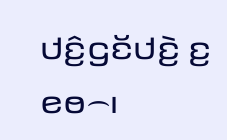ꤓꤢꤨ꤬ꤞꤢꤩꤓꤢꤧ꤬ ꤢ꤬ ꤕꤥ꤮꤯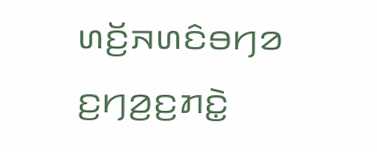ꤛꤢꤩ꤬ꤏꤛꤢꤨꤋꤚꤤ ꤢ꤬ꤚꤤ꤬ꤢ꤬ꤊꤢꤧ꤭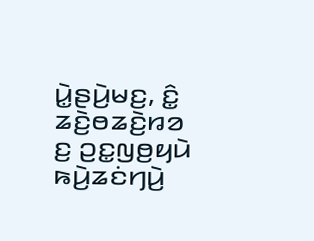ꤣꤧ꤭ꤔꤣꤧ꤬ꤗꤢ꤬, ꤢꤨ꤭ ꤘꤢꤧ꤬ꤥꤘꤢꤧ꤬ꤙꤤ ꤢ꤬ ꤑꤢ꤭ꤜꤥ꤬ꤟꤣꤧ ꤒꤣꤧ꤬ꤘꤢꤦꤚꤣꤧ꤬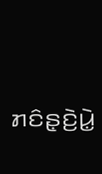ꤊꤢꤨꤔ꤫ꤢꤧ꤬ꤣꤧ꤭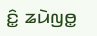ꤢꤨ꤭ ꤘꤣꤧꤜꤥ꤭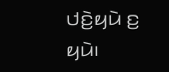ꤓꤢꤧ꤬ꤟꤣꤧ ꤢ꤬ ꤟꤣꤧ꤯